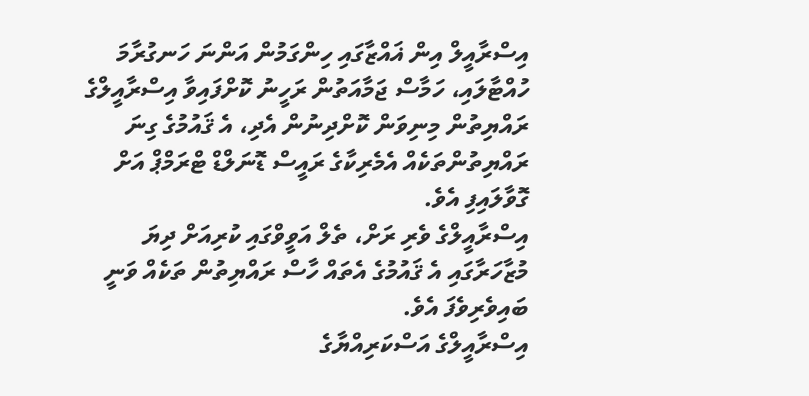އިސްރާއީލް އިން ޣައްޒާގައި ހިންގަމުން އަންނަ ހަނގުރާމަ ހުއްޓާލައި، ހަމާސް ޖަމާއަތުން ރަހީނު ކޮށްފައިވާ އިސްރާއީލްގެ ރައްޔިތުން މިނިވަން ކޮށްދިނުން އެދި، އެ ޤައުމުގެ ގިނަ ރައްޔިތުންތަކެއް އެމެރިކާގެ ރައީސް ޑޮނަލްޑް ޓްރަމްޕް އަށް ގޮވާލައިފި އެވެ.
އިސްރާއީލްގެ ވެރި ރަށް، ތެލް އަވީވްގައި ކުރިއަށް ދިޔަ މުޒާހަރާގައި އެ ޤައުމުގެ އެތައް ހާސް ރައްޔިތުން ތަކެއް ވަނީ ބައިވެރިވެފަ އެވެ.
އިސްރާއީލްގެ އަސްކަރިއްޔާގެ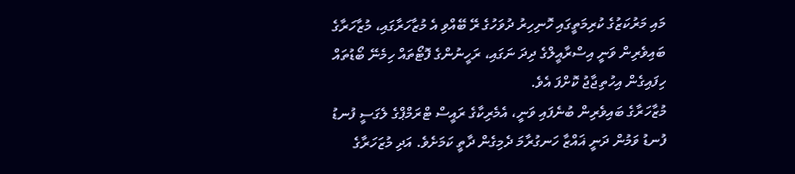މައި މަރުކަޒުގެ ކުރިމަތީގައި ހޮނިހިރު ދުވަހުގެ ރޭ ބޭއްވި އެ މުޒާހަރާގައި، މުޒާހަރާގެ ބައިވެރިން ވަނީ އިސްރާއީލްގެ ދިދަ ނަގައި، ރަހީނުންގެ ފޮޓޯތައް ހިމެނޭ ބޯޑުތައް ހިފައިގެން އިހުތިޖާޖު ކޮށްފަ އެވެ.
މުޒާހަރާގެ ބައިވެރިން ބުނެފައި ވަނީ، އެމެރިކާގެ ރައީސް ޓްރަމްޕްގެ ލެގަސީ ފުނޑު ފުނޑު ވަމުން ދަނީ ޣައްޒާ ހަނގުރާމަ ދެމިގެން ދާތީ ކަމަށެވެ. އަދި މުޒަހަރާގެ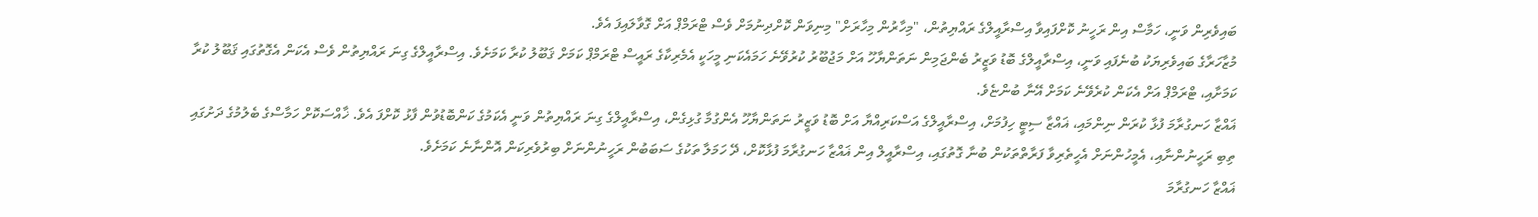ބައިވެރިން ވަނީ، ހަމާސް އިން ރަހީނު ކޮށްފައިވާ އިސްރާއީލްގެ ރައްޔިތުން، "މިހާރުން މިހާރަށް" މިނިވަން ކޮށްދިނުމަށް ވެސް ޓްރަމްޕް އަށް ގޮވާލައިފަ އެވެ.
މުޒާހަރާގެ ބައިވެރިޔަކު ބުނެފައި ވަނީ، އިސްރާއީލްގެ ބޮޑު ވަޒީރު ބެންޖަމިން ނަތަންޔާހޫ އަށް މަޖުބޫރު ކުރުވޭނެ ހަމައެކަނި މީހަކީ އެމެރިކާގެ ރައީސް ޓްރަމްޕް ކަމަށް ޤަބޫލު ކުރާ ކަމަށެވެ. އިސްރާއީލްގެ ގިނަ ރައްޔިތުން ވެސް އެކަން އެގޮތުގައި ޤަބޫލު ކުރާ ކަމަށާއި، ޓްރަމްޕް އަށް އެކަން ކުރެވޭނެ ކަމަށް އޭނާ ބުންޏެވެ.
ޣައްޒާ ހަނގުރާމަ ފުޅާ ކުރަން ނިންމައި، ޣައްޒާ ސިޓީ ހިފުމަށް، އިސްރާއީލްގެ އަސްކަރިއްޔާ އަށް ބޮޑު ވަޒީރު ނަތަންޔާހޫ އެންގުމާ ގުޅިގެން، އިސްރާއީލްގެ ގިނަ ރައްޔިތުން ވަނީ އެކަމުގެ ކަންބޮޑުވުން ފާޅު ކޮށްފަ އެވެ. ޚާއްސަކޮށް ހަމާސްގެ ބެލުމުގެ ދަށުގައި ތިބި ރަހީނުންނާއި، އެމީހުންނަށް އެހީތެރިވާ ފަރާތްތަކުން ބުނާ ގޮތުގައި، އިސްރާއީލް އިން ޣައްޒާ ހަނގުރާމަ ފުޅާކޮށް، ދޭ ހަމަލާ ތަކުގެ ސަބަބުން ރަހީނުންނަށް ބިރުވެރިކަން އޮންނާނެ ކަމަށެވެ.
ޣައްޒާ ހަނގުރާމަ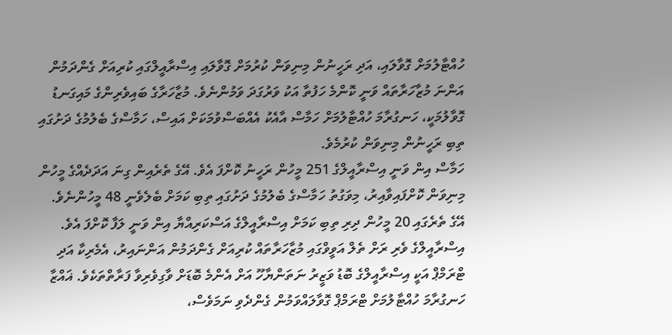ހުއްޓާލުމަށް ގޮވާލައި، އަދި ރަހީނުން މިނިވަން ކުރުމަށް ގޮވާލައި އިސްރާއީލްގައި ކުރިއަށް ގެންދަމުން އަންނަ މުޒާހަރާތައް ވަނީ ކޮންމެ ހަފުތާ އަކު ވަރުގަދަ ވަމުންނެވެ. މުޒާހަރާގެ ބައިވެރިންގެ މައިގަނޑު ގޮވާލުމަކީ، ހަނގުރާމަ ހުއްޓާލުމަށް ހަމާސް އާއެކު އެއްބަސްވުމަކަށް އައިސް، ހަމާސްގެ ބެލުމުގެ ދަށުގައި ތިބި ރަހީނުން މިނިވަން ކުރުމެވެ.
ހަމާސް އިން ވަނީ އިސްރާއީލްގެ 251 މީހުން ރަހީނު ކޮށްފަ އެވެ. އޭގެ ތެރެއިން ގިނަ އަދަދެއްގެ މީހުން މިނިވަން ކޮށްފައިވާއިރު، މިވަގުތު ހަމާސްގެ ބެލުމުގެ ދަށުގައި ތިބި ކަމަށް ބެލެވެނީ 48 މީހުންނެވެ. އޭގެ ތެރެގައި 20 މީހުން ދިރި ތިބި ކަމަށް އިސްރާއީލްގެ އަސްކަރިއްޔާ އިން ވަނީ ލަފާ ކޮށްފަ އެވެ.
އިސްރާއީލްގެ ވެރި ރަށް ތެލް އަވީވްގައި މުޒާހަރާތައް ކުރިއަށް ގެންދަމުން އަންނައިރު، އެމެރިކާ އަދި ޓްރަމްޕް އަކީ އިސްރާއީލްގެ ބޮޑު ވަޒީރު ނަތަންޔާހޫ އަށް އެންމެ ބޮޑަށް ވާގިވެރިވާ ފަރާތްތަކެވެ. ޣައްޒާ ހަނގުރާމަ ހުއްޓާލުމަށް ޓްރަމްޕް ގޮވާލައްވަމުން ގެންދެވި ނަމަވެސް،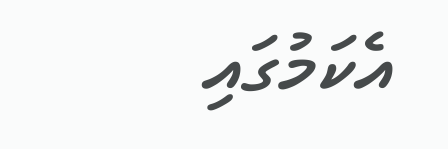އެކަމުގައި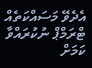އެދެވޭ މަސައްކަތެއް ޓްރަމްޕް ނުކުރައްވާ ކަމަށް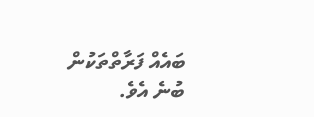ބައެއް ފަރާތްތަކުން ބުނެ އެވެ.